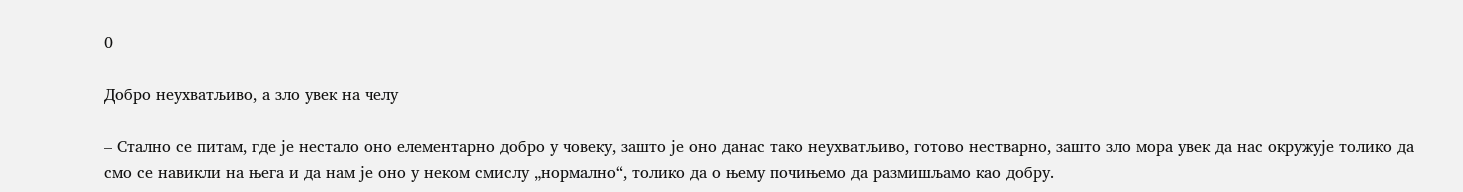0

Добро неухватљиво, а зло увек на челу

– Стално се питам, где је нестало оно елементарно добро у човеку, зашто је оно данас тако неухватљиво, готово нестварно, зашто зло мора увек да нас окружује толико да смо се навикли на њега и да нам је оно у неком смислу „нормално“, толико да о њему почињемо да размишљамо као добру.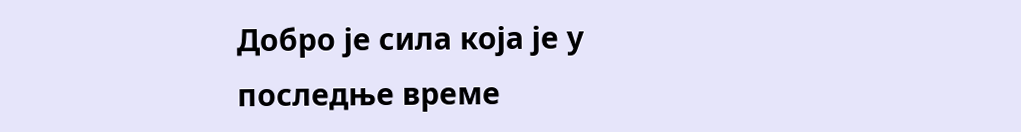Добро је сила која је у последње време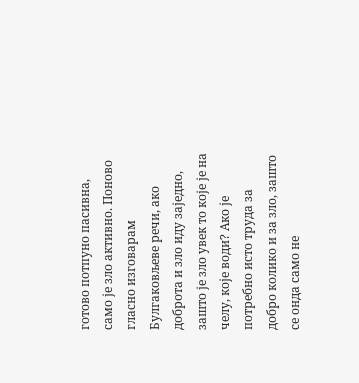готово потпуно пасивна, само је зло активно. Поново гласно изговарам Булгаковљеве речи, ако доброта и зло иду заједно, зашто је зло увек то које је на челу, које води? Ако је потребно исто труда за добро колико и за зло, зашто се онда само не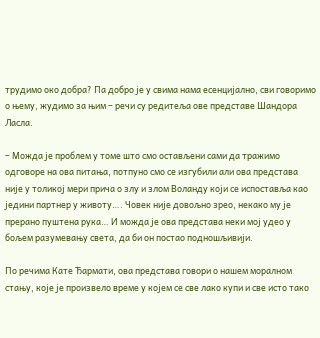трудимо око добра? Па добро је у свима нама есенцијално, сви говоримо о њему, жудимо за њим – речи су редитеља ове представе Шандора Ласла.

– Можда је проблем у томе што смо остављени сами да тражимо одговоре на ова питања, потпуно смо се изгубили али ова представа није у толикој мери прича о злу и злом Воланду који се испоставља као једини партнер у животу…. Човек није довољно зрео, некако му је прерано пуштена рука… И можда је ова представа неки мој удео у бољем разумевању света, да би он постао подношљивији.

По речима Кате Ђармати, ова представа говори о нашем моралном стању, које је произвело време у којем се све лако купи и све исто тако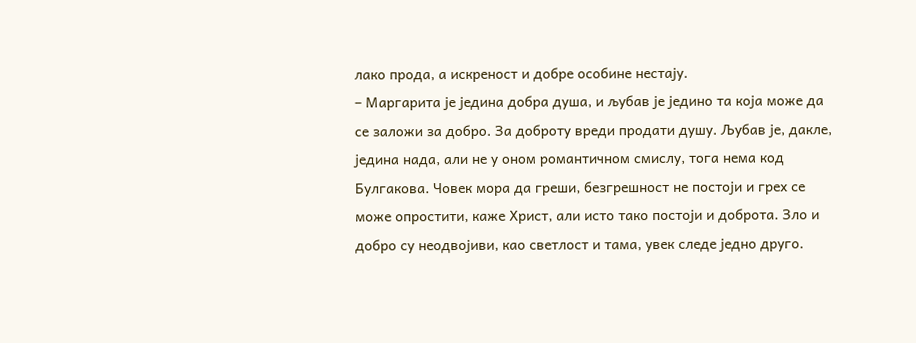лако прода, а искреност и добре особине нестају.
– Маргарита је једина добра душа, и љубав је једино та која може да се заложи за добро. За доброту вреди продати душу. Љубав је, дакле, једина нада, али не у оном романтичном смислу, тога нема код Булгакова. Човек мора да греши, безгрешност не постоји и грех се може опростити, каже Христ, али исто тако постоји и доброта. Зло и добро су неодвојиви, као светлост и тама, увек следе једно друго.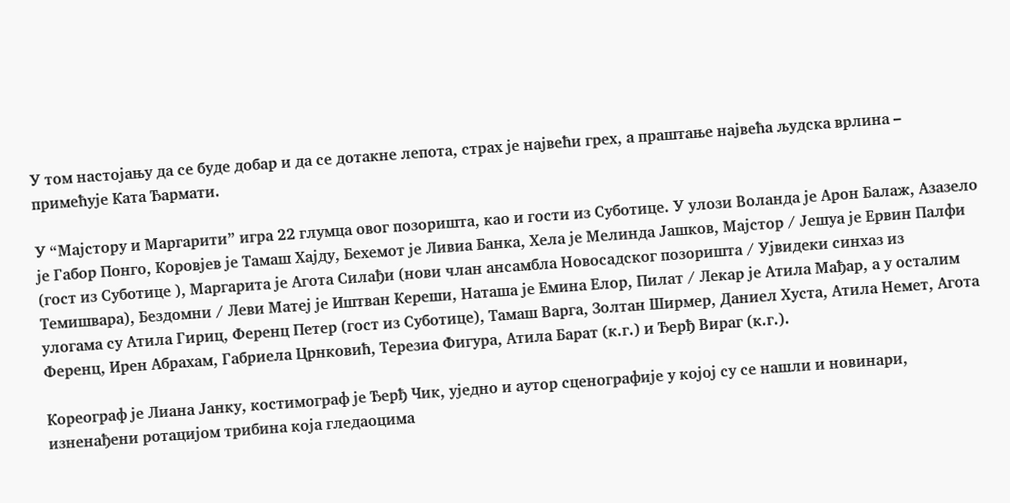У том настојању да се буде добар и да се дотакне лепота, страх је највећи грех, а праштање највећа људска врлина – примећује Ката Ђармати.

У “Мајстору и Маргарити” игра 22 глумца овог позоришта, као и гости из Суботице. У улози Воланда је Арон Балаж, Азазело је Габор Понго, Коровјев је Тамаш Хајду, Бехемот је Ливиа Банка, Хела је Мелинда Јашков, Мајстор / Јешуа је Ервин Палфи (гост из Суботице ), Маргарита је Агота Силађи (нови члан ансамбла Новосадског позоришта / Ујвидеки синхаз из Темишвара), Бездомни / Леви Матеј је Иштван Кереши, Наташа је Емина Елор, Пилат / Лекар је Атила Мађар, а у осталим улогама су Атила Гириц, Ференц Петер (гост из Суботице), Тамаш Варга, Золтан Ширмер, Даниел Хуста, Атила Немет, Агота Ференц, Ирен Абрахам, Габриела Црнковић, Терезиа Фигура, Атила Барат (к.г.) и Ђерђ Вираг (к.г.).

Кореограф је Лиана Јанку, костимограф је Ђерђ Чик, уједно и аутор сценографије у којој су се нашли и новинари, изненађени ротацијом трибина која гледаоцима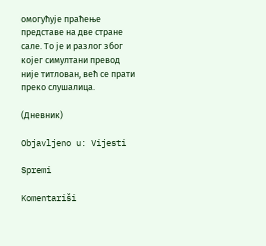омогућује праћење представе на две стране сале. То је и разлог због којег симултани превод није титлован, већ се прати преко слушалица.

(Дневник)

Objavljeno u: Vijesti

Spremi

Komentariši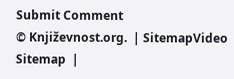Submit Comment
© Književnost.org.  | SitemapVideo Sitemap  |